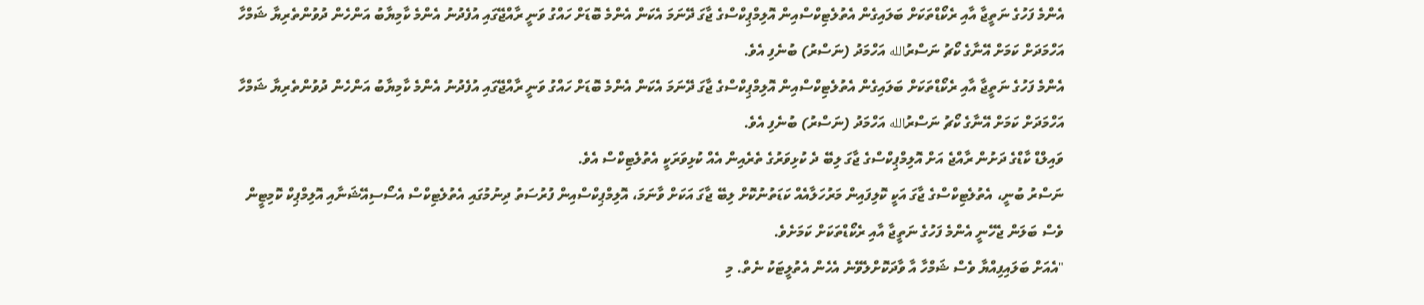އެންމެ ފަހުގެ ނަތީޖާ އާއި ރެކޯޑްތަކަށް ބަލައިގެން އެތުލެޓިކްސްއިން އޮލިމްޕިކްސްގެ ޖާގަ ދޭނަމަ އެކަން އެންމެ ބޮޑަށް ހައްގު ވަނީ ރާއްޖޭގައި އުފެދުނު އެންމެ ކާމިޔާބު އަންހެން ދުވުންތެރިޔާ ޝަމްހާ އަހްމަދަށް ކަމަށް އޭނާގެ ކޯޗު ނަސްރުالله އަހްމަދު (ނަސްރު) ބުނެފި އެވެ.
އެންމެ ފަހުގެ ނަތީޖާ އާއި ރެކޯޑްތަކަށް ބަލައިގެން އެތުލެޓިކްސްއިން އޮލިމްޕިކްސްގެ ޖާގަ ދޭނަމަ އެކަން އެންމެ ބޮޑަށް ހައްގު ވަނީ ރާއްޖޭގައި އުފެދުނު އެންމެ ކާމިޔާބު އަންހެން ދުވުންތެރިޔާ ޝަމްހާ އަހްމަދަށް ކަމަށް އޭނާގެ ކޯޗު ނަސްރުالله އަހްމަދު (ނަސްރު) ބުނެފި އެވެ.
ވައިލްޑް ކާޑްގެ ދަށުން ރާއްޖެ އަށް އޮލިމްޕިކްސްގެ ޖާގަ ލިބޭ ދެ ކުޅިވަރުގެ ތެރެއިން އެއް ކުޅިވަރަކީ އެތުލެޓިކްސް އެވެ.
ނަސްރު ބުނީ، އެތުލެޓިކްސްގެ ޖާގަ އަކީ ކޮލިފައިން މަރުހަލާއެއް ކަޑަތުނުކޮށް ލިބޭ ޖާގަ އަކަށް ވާނަމަ، އޮލިމްޕިކްސްއިން ފުރުސަތު ދިނުމުގައި އެތުލެޓިކްސް އެސޯސިއޭޝަނާއި އޮލިމްޕިކް ކޮމިޓީން ވެސް ބަލަން ޖެހޭނީ އެންމެ ފަހުގެ ނަތީޖާ އާއި ރެކޯޑްތަކަށް ކަމަށެވެ.
"އެއަށް ބަލައިފިއްޔާ ވެސް ޝަމްހާ އާ ވާދަކޮށްލެވޭނެ އެހެން އެތުލީޓަކު ނެތް. މި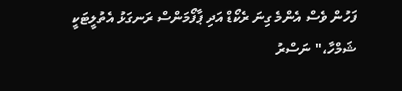ފަހުން ވެސް އެންމެ ގިނަ ރެކޯޑް އަދި ޕާފޯމަންސް ރަނގަޅު އެތުލީޓަކީ ޝަމްހާ،" ނަސްރު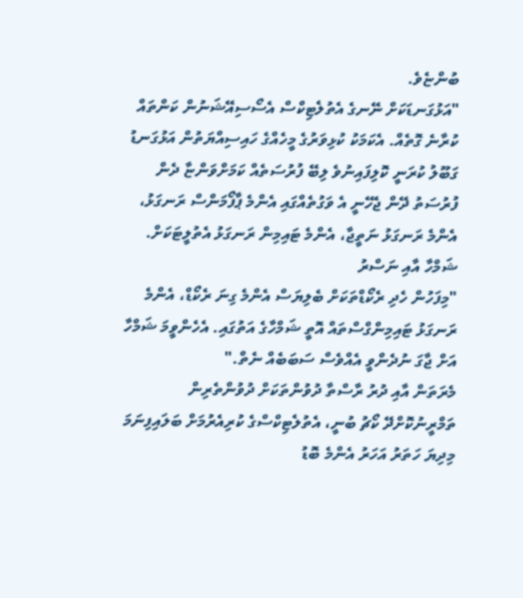ބުންޏެވެ.
"އަޅުގަނޑަކަށް ނޭނގެ އެތުލެޓިކްސް އެސޯސިއޭޝަނުން ކަންތައް ކުރާނެ ގޮތެއް. އެކަމަކު ކުޅިވަރުގެ މީހެއްގެ ހައިސިއްޔަތުން އަޅުގަނޑު ގަބޫލު ކުރަނީ ކޮލިފައިނުވެ ލިބޭ ފުރުސަތެއް ކަމަށްވަންޏާ ދެން ފުރުސަތު ދޭން ޖެހޭނީ އެ ވަގުތެއްގައި އެންމެ ޕާފޯމަންސް ރަނގަޅު، އެންމެ ރަނގަޅު ނަތީޖާ، އެންމެ ޓައިމިން ރަނގަޅު އެތުލީޓަކަށް.
ޝަމްހާ އާއި ނަސްރު
"މިފަހުން ހެދި ރެކޯޑްތަކަށް ބެލިޔަސް އެންމެ ގިނަ ރެކޯޑް، އެންމެ ރަނގަޅު ޓައިމިންގްސްތައް އޮތީ ޝަމްހާގެ އަތުގައި. އެހެންވީމަ ޝަމްހާ އަށް ޖާގަ ނުދެންވީ އެއްވެސް ސަބަބެއް ނެތް."
މެރަތަން އާއި ދުރު ރާސްތާ ދުވުންތަކަށް ދުވުންތެރިން ތަމްރީނުކޮށްދޭ ކޯޗު ބުނީ، އެތުލެޓިކްސްގެ ކުރިއެރުމަށް ބަލައިފިނަމަ މިދިޔަ ހަތަރު އަހަރު އެންމެ ބޮޑު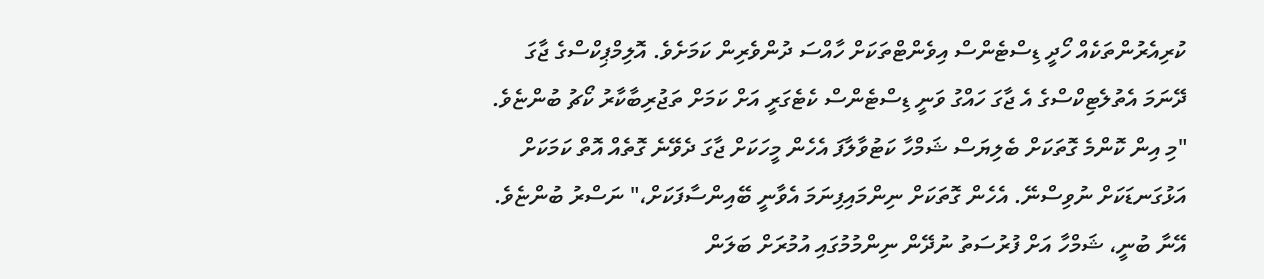ކުރިއެރުންތަކެއް ހޯދީ ޑިސްޓެންސް އިވެންޓްތަކަށް ހާއްސަ ދުންވެރިން ކަމަށެވެ. އޮލިމްޕިކްސްގެ ޖާގަ ދޭނަމަ އެތުލެޓިކްސްގެ އެ ޖާގަ ހައްގު ވަނީ ޑިސްޓެންސް ކެޓެގަރީ އަށް ކަމަށް ތަޖުރިބާކާރު ކޯޗު ބުންޏެވެ.
"މި އިން ކޮންމެ ގޮތަކަށް ބެލިޔަސް ޝަމްހާ ކަޓުވާލާފަ އެހެން މީހަކަށް ޖާގަ ދެވޭނެ ގޮތެއް އޮތް ކަމަކަށް އަޅުގަނޑަކަށް ނުވިސްނޭ. އެހެން ގޮތަކަށް ނިންމައިފިނަމަ އެވާނީ ބޭއިންސާފަކަށް،" ނަސްރު ބުންޏެވެ.
އޭނާ ބުނީ، ޝަމްހާ އަށް ފުރުސަތު ނުދޭން ނިންމުމުގައި އުމުރަށް ބަލަން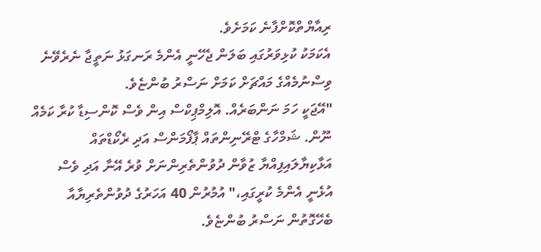ރިއާޔްތްކޮށްފާނެ ކަމަށެވެ.
އެކަމަކު ކުޅިވަރުގައި ބަލަން ޖެހޭނީ އެންމެ ރަނގަޅު ނަތީޖާ ނެރެވޭނެ ވިސްނުމެއްގެ މައްޗަށް ކަމަށް ނަސްރު ބުންޏެވެ.
"އޭޖަކީ ހަމަ ނަންބަރެއް. އޮލިމްޕިކްސް އިން ވެސް ކޮންސިޑާ ކުރާ ކަމެއް ނޫން. ޝަމްހާގެ ޓްރޭނިންތައް ޕާފޯމަންސް އަދި ރެކޯޑްތައް އަޅާކިޔާލައިފިއްޔާ ޒުވާން ދުވުންތެރިންނަށް ވުރެ އޭނާ އަދި ވެސް އުޅެނީ އެންމެ ކުރީގައި،" އުމުރުން 40 އަހަރުގެ ދުވުންތެރިޔާއާ ބެހޭގޮތުން ނަސްރު ބުންޏެވެ.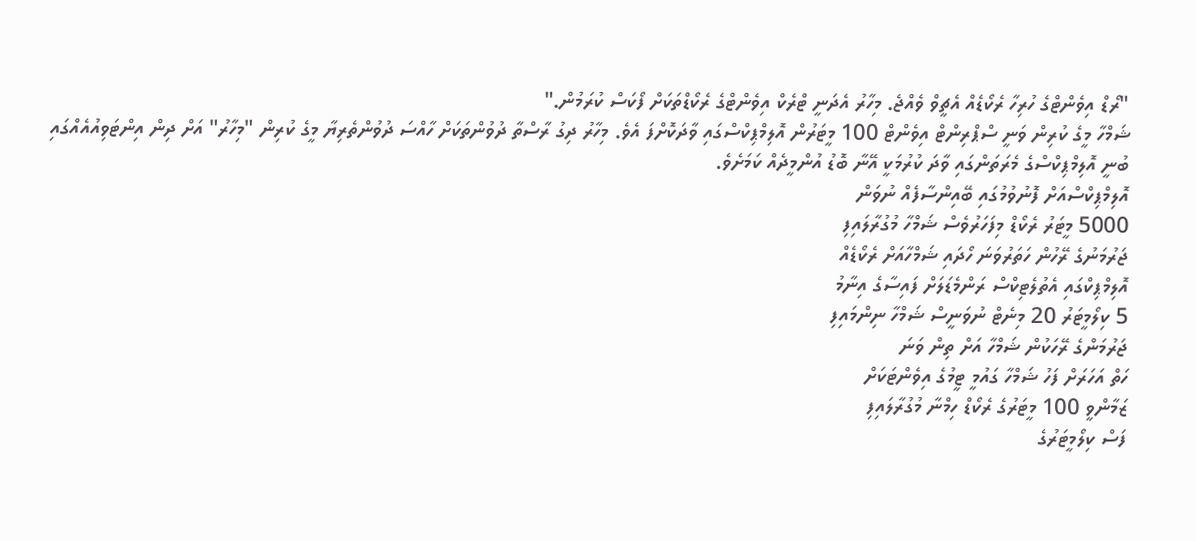"ރޯޑް އިވެންޓްގެ ހުރިހާ ރެކޯޑެއް އެޗީވް ވެއްޖެ. މިހާރު އެދަނީ ޓްރެކް އިވެންޓްގެ ރެކޯޑްތަކަށް ފޯކަސް ކުރަމުން."
ޝަމްހާ މީގެ ކުރިން ވަނީ ސްޕްރިންޓް އިވެންޓް 100 މީޓަރުން އޮލިމްޕިކްސްގައި ވާދަކޮށްފަ އެވެ. މިހާރު ދިގު ރާސްތާ ދުވުންތަކަށް ހާއްސަ ދުވުންތެރިޔާ މީގެ ކުރިން "މިހާރު" އަށް ދިން އިންޓަވިއުއެއްގައި ބުނީ އޮލިމްޕިކްސްގެ މެރަތަންގައި ވާދަ ކުރުމަކީ އޭނާ ބޮޑު އުންމީދެއް ކަމަށެވެ.
އޮލިމްޕިކްސްއަށް ފޮނުވުމުގައި ބޭއިންސާފެއް ނުވަން
5000 މީޓަރު ރެކޯޑް މިފަހަރުވެސް ޝަމްހާ މުގުރާލައިފި
ޖަރުމަނުގެ ރޭހުން ހަތަރުވަނަ ހޯދައި ޝަމްހާއަށް ރެކޯޑެއް
އޮލިމްޕިކްގައި އެތުލެޓިކްސް ރަންމެޑަލަށް ފައިސާގެ އިނާމު
5 ކިލޯމީޓަރު 20 މިނެޓް ނުވަނީސް ޝަމްހާ ނިންމައިފި
ޖަރުމަންގެ ރޭހަކުން ޝަމްހާ އަށް ތިން ވަނަ
ހަތް އަހަރަށް ފަހު ޝަމްހާ ގައުމީ ޓީމުގެ އިވެންޓަކަށް
ޒަމާންވީ 100 މީޓަރުގެ ރެކޯޑް ހިމްނާ މުގުރާލައިފި
ފަސް ކިލޯމީޓަރުގެ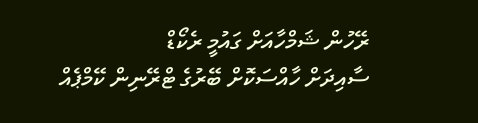ރޭހުން ޝަމްހާއަށް ގައުމީ ރެކޯޑް
ސާއިދަށް ހާއްސަކޮށް ބޭރުގެ ޓްރޭނިން ކޭމްޕެއް